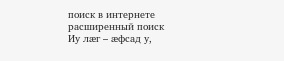поиск в интернете
расширенный поиск
Иу лæг – æфсад у,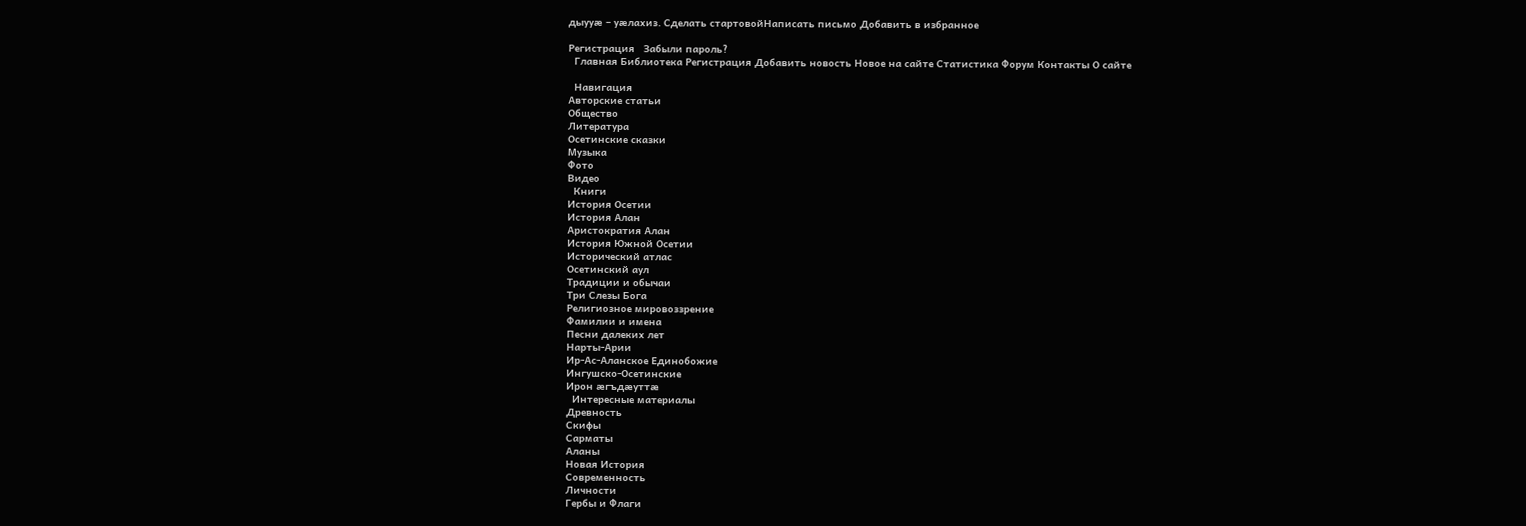дыууæ – уæлахиз. Сделать стартовойНаписать письмо Добавить в избранное

Регистрация   Забыли пароль?
  Главная Библиотека Регистрация Добавить новость Новое на сайте Статистика Форум Контакты О сайте

  Навигация
Авторские статьи
Общество
Литература
Осетинские сказки
Музыка
Фото
Видео
  Книги
История Осетии
История Алан
Аристократия Алан
История Южной Осетии
Исторический атлас
Осетинский аул
Традиции и обычаи
Три Слезы Бога
Религиозное мировоззрение
Фамилии и имена
Песни далеких лет
Нарты-Арии
Ир-Ас-Аланское Единобожие
Ингушско-Осетинские
Ирон æгъдæуттæ
  Интересные материалы
Древность
Скифы
Сарматы
Аланы
Новая История
Современность
Личности
Гербы и Флаги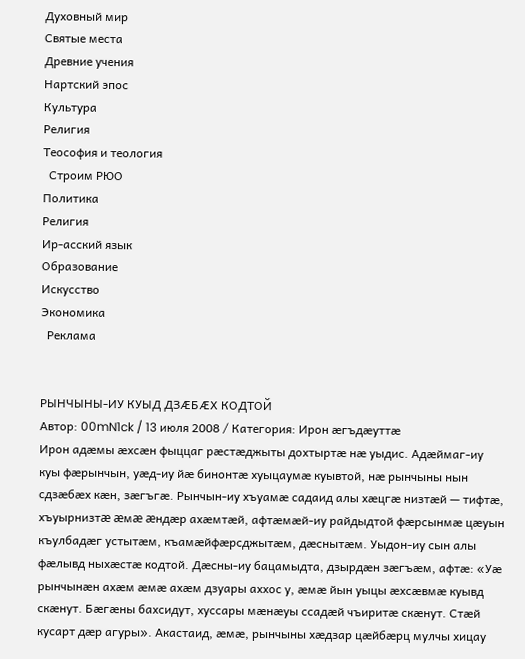Духовный мир
Святые места
Древние учения
Нартский эпос
Культура
Религия
Теософия и теология
  Строим РЮО
Политика
Религия
Ир-асский язык
Образование
Искусство
Экономика
  Реклама


РЫНЧЫНЫ-ИУ КУЫД ДЗÆБÆХ КОДТОЙ
Автор: 00mN1ck / 13 июля 2008 / Категория: Ирон æгъдæуттæ
Ирон адæмы æхсæн фыццаг рæстæджыты дохтыртæ нæ уыдис. Адæймаг-иу куы фæрынчын, уæд-иу йæ бинонтæ хуыцаумæ куывтой, нæ рынчыны нын сдзæбæх кæн, зæгъгæ. Рынчын-иу хъуамæ садаид алы хæцгæ низтæй — тифтæ, хъуырнизтæ æмæ æндæр ахæмтæй, афтæмæй-иу райдыдтой фæрсынмæ цæуын къулбадæг устытæм, къамæйфæрсджытæм, дæснытæм. Уыдон-иу сын алы фæлывд ныхæстæ кодтой. Дæсны-иу бацамыдта, дзырдæн зæгъæм, афтæ: «Уæ рынчынæн ахæм æмæ ахæм дзуары аххос у, æмæ йын уыцы æхсæвмæ куывд скæнут. Бæгæны бахсидут, хуссары мæнæуы ссадæй чъиритæ скæнут. Стæй кусарт дæр агуры». Акастаид, æмæ, рынчыны хæдзар цæйбæрц мулчы хицау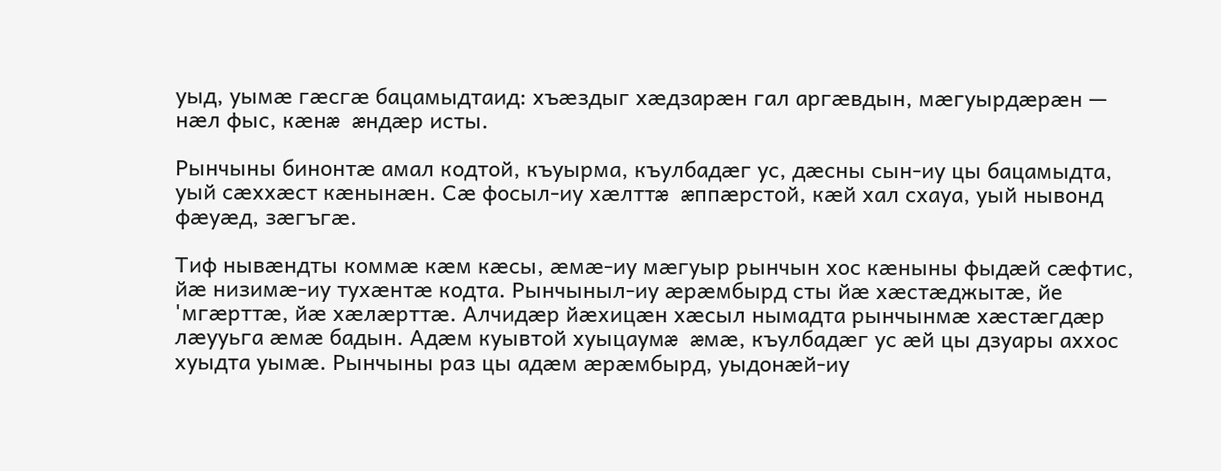уыд, уымæ гæсгæ бацамыдтаид: хъæздыг хæдзарæн гал аргæвдын, мæгуырдæрæн — нæл фыс, кæнæ æндæр исты.

Рынчыны бинонтæ амал кодтой, къуырма, къулбадæг ус, дæсны сын-иу цы бацамыдта, уый сæххæст кæнынæн. Сæ фосыл-иу хæлттæ æппæрстой, кæй хал схауа, уый нывонд фæуæд, зæгъгæ.

Тиф нывæндты коммæ кæм кæсы, æмæ-иу мæгуыр рынчын хос кæныны фыдæй сæфтис, йæ низимæ-иу тухæнтæ кодта. Рынчыныл-иу æрæмбырд сты йæ хæстæджытæ, йе 'мгæрттæ, йæ хæлæрттæ. Алчидæр йæхицæн хæсыл нымадта рынчынмæ хæстæгдæр лæууьга æмæ бадын. Адæм куывтой хуыцаумæ æмæ, къулбадæг ус æй цы дзуары аххос хуыдта уымæ. Рынчыны раз цы адæм æрæмбырд, уыдонæй-иу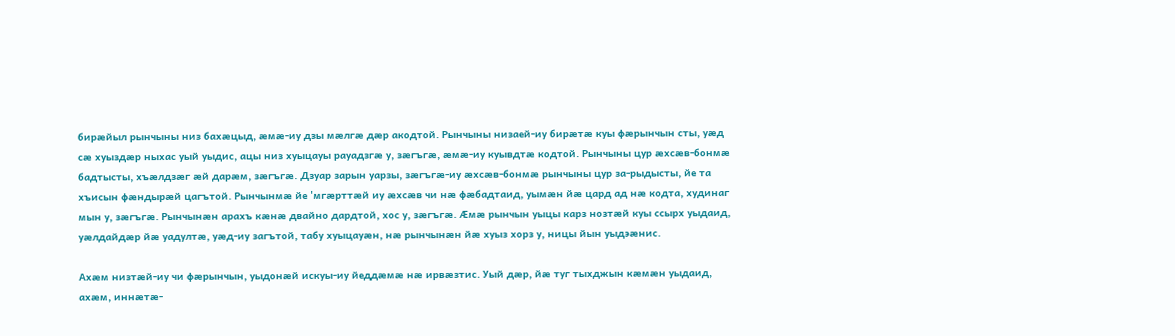бирæйыл рынчыны низ бахæцыд, æмæ-иу дзы мæлгæ дæр акодтой. Рынчыны низаей-иу бирæтæ куы фæрынчын сты, уæд сæ хуыздæр ныхас уый уыдис, ацы низ хуыцауы рауадзгæ у, зæгъгæ, æмæ-иу куывдтæ кодтой. Рынчыны цур æхсæв-бонмæ бадтысты, хъæлдзæг æй дарæм, зæгъгæ. Дзуар зарын уарзы, зæгъгæ-иу æхсæв-бонмæ рынчыны цур за-рыдысты, йе та хъисын фæндырæй цагътой. Рынчынмæ йе 'мгæрттæй иу æхсæв чи нæ фæбадтаид, уымæн йæ цард ад нæ кодта, худинаг мын у, зæгъгæ. Рынчынæн арахъ кæнæ двайно дардтой, хос у, зæгъгæ. Æмæ рынчын уыцы карз нозтæй куы сcырх уыдаид, уæлдайдæр йæ уадултæ, уæд-иу загътой, табу хуыцауæн, нæ рынчынæн йæ хуыз хорз у, ницы йын уыдэæнис.

Ахæм низтæй-иу чи фæрынчын, уыдонæй искуы-иу йеддæмæ нæ ирвæзтис. Уый дæр, йæ туг тыхджын кæмæн уыдаид, ахæм, иннæтæ-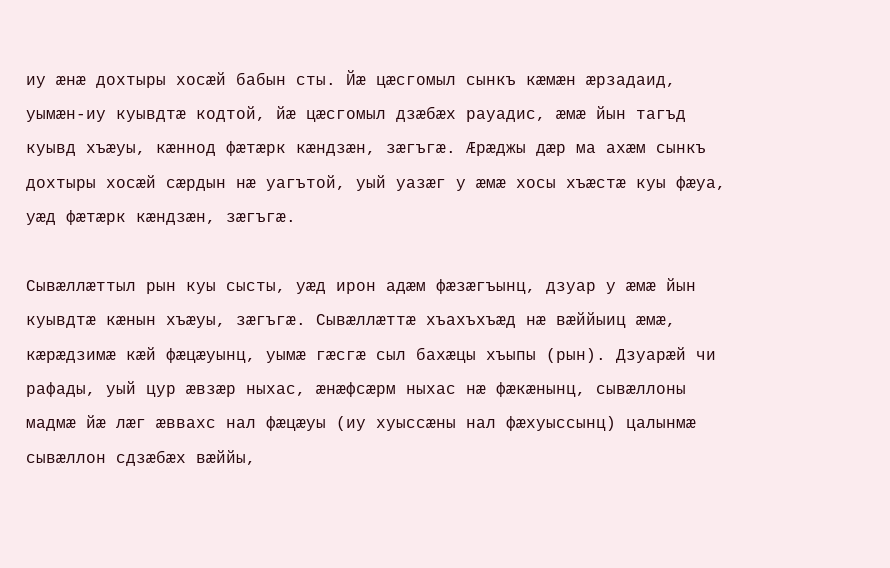иу æнæ дохтыры хосæй бабын сты. Йæ цæсгомыл сынкъ кæмæн æрзадаид, уымæн-иу куывдтæ кодтой, йæ цæсгомыл дзæбæх рауадис, æмæ йын тагъд куывд хъæуы, кæннод фæтæрк кæндзæн, зæгъгæ. Æрæджы дæр ма ахæм сынкъ дохтыры хосæй сæрдын нæ уагътой, уый уазæг у æмæ хосы хъæстæ куы фæуа, уæд фæтæрк кæндзæн, зæгъгæ.

Сывæллæттыл рын куы сысты, уæд ирон адæм фæзæгъынц, дзуар у æмæ йын куывдтæ кæнын хъæуы, зæгъгæ. Сывæллæттæ хъахъхъæд нæ вæййыиц æмæ, кæрæдзимæ кæй фæцæуынц, уымæ гæсгæ сыл бахæцы хъыпы (рын). Дзуарæй чи рафады, уый цур æвзæр ныхас, æнæфсæрм ныхас нæ фæкæнынц, сывæллоны мадмæ йæ лæг æввахс нал фæцæуы (иу хуыссæны нал фæхуыссынц) цалынмæ сывæллон сдзæбæх вæййы,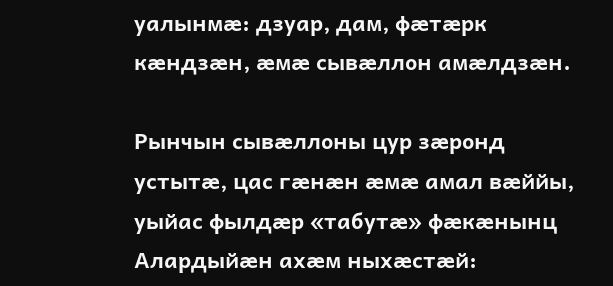уалынмæ: дзуар, дам, фæтæрк кæндзæн, æмæ сывæллон амæлдзæн.

Рынчын сывæллоны цур зæронд устытæ, цас гæнæн æмæ амал вæййы, уыйас фылдæр «табутæ» фæкæнынц Алардыйæн ахæм ныхæстæй: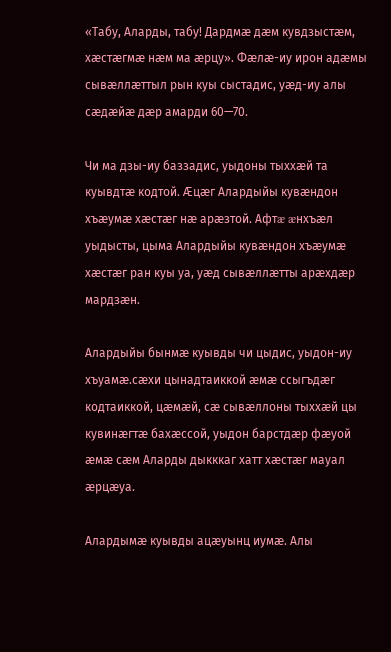«Табу, Аларды, табу! Дардмæ дæм кувдзыстæм, хæстæгмæ нæм ма æрцу». Фæлæ-иу ирон адæмы сывæллæттыл рын куы сыстадис, уæд-иу алы сæдæйæ дæр амарди 60—70.

Чи ма дзы-иу баззадис, уыдоны тыххæй та куывдтæ кодтой. Æцæг Алардыйы кувæндон хъæумæ хæстæг нæ арæзтой. Афтæ æнхъæл уыдысты, цыма Алардыйы кувæндон хъæумæ хæстæг ран куы уа, уæд сывæллæтты арæхдæр мардзæн.

Алардыйы бынмæ куывды чи цыдис, уыдон-иу хъуамæ.сæхи цынадтаиккой æмæ ссыгъдæг кодтаиккой, цæмæй, сæ сывæллоны тыххæй цы кувинæгтæ бахæссой, уыдон барстдæр фæуой æмæ сæм Аларды дыкккаг хатт хæстæг мауал æрцæуа.

Алардымæ куывды ацæуынц иумæ. Алы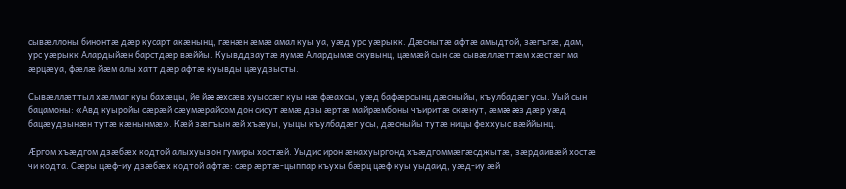сывæллоны бинонтæ дæр кусарт акæнынц, гæнæн æмæ амал куы уа, уæд урс уæрыкк. Дæснытæ афтæ амыдтой, зæгъгæ, дам, урс уæрыкк Алардыйæн барстдæр вæййы. Куывддзаутæ яумæ Алардымæ скувынц, цæмæй сын сæ сывæллæттæм хæстæг ма æрцæуа, фæлæ йæм алы хатт дæр афтæ куывды цæудзысты.

Сывæллæттыл хæлмаг куы бахæцы, йе йæ æхсæв хуыссæг куы нæ фæахсы, уæд бафæрсынц дæсныйы, къулбадæг усы. Уый сын бацамоны: «Авд куыройы сæрæй сæумæрайсом дон сисут æмæ дзы æртæ майрæмбоны чъиритæ скæнут, æмæ æз дæр уæд бацæудзынæн тутæ кæнынмæ». Кæй зæгъын æй хъæуы, уыцы къулбадæг усы, дæсныйы тутæ ницы феххуыс вæййынц.

Æргом хъæдгом дзæбæх кодтой алыхуызон гумиры хостæй. Уыдис ирон æнахуыргонд хъæдгоммæгæсджытæ, зæрдаивæй хостæ чи кодта. Сæры цæф-иу дзæбæх кодтой афтæ: сæр æртæ-цыппар къухы бæрц цæф куы уыдаид, уæд-иу æй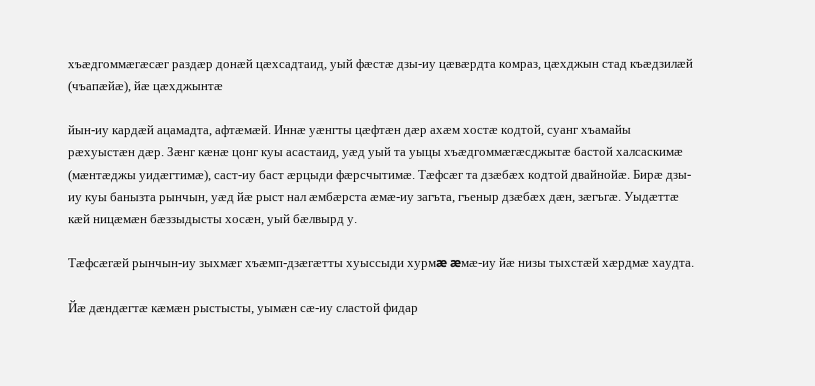хъæдгоммæгæсæг раздæр донæй цæхсадтаид, уый фæстæ дзы-иу цæвæрдта комраз, цæхджын стад къæдзилæй (чъапæйæ), йæ цæхджынтæ

йын-иу кардæй ацамадта, афтæмæй. Иннæ уæнгты цæфтæн дæр ахæм хостæ кодтой, суанг хъамайы рæхуыстæн дæр. Зæнг кæнæ цонг куы асастаид, уæд уый та уыцы хъæдгоммæгæсджытæ бастой халсаскимæ (мæнтæджы уидæгтимæ), саст-иу баст æрцыди фæрсчытимæ. Тæфсæг та дзæбæх кодтой двайнойæ. Бирæ дзы-иу куы банызта рынчын, уæд йæ рыст нал æмбæрста æмæ-иу загъта, гъеныр дзæбæх дæн, зæгъгæ. Уыдæттæ кæй ницæмæн бæззыдысты хосæн, уый бæлвырд у.

Тæфсæгæй рынчын-иу зыхмæг хъæмп-дзæгæтты хуыссыди хурмæ æмæ-иу йæ низы тыхстæй хæрдмæ хаудта.

Йæ дæндæгтæ кæмæн рыстысты, уымæн сæ-иу сластой фидар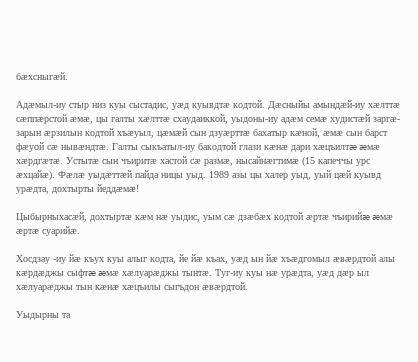бæхсныгæй.

Адæмыл-иу стыр низ куы сыстадис, уæд куывдтæ кодтой. Дæсныйы амындæй-иу хæлттæ сæппæрстой æмæ, цы галты хæлттæ схаудаиккой, уыдоны-иу адæм семæ худистæй заргæ-зарын æрзилын кодтой хъæуыл, цæмæй сын дзуæрттæ бахатыр кæной, æмæ сын барст фæуой сæ нывæндтæ. Галты сыкъатыл-иу бакодтой глази кæнæ дари хæцъилтæ æмæ хæрдгæтæ. Устытæ сын чъиритæ хастой сæ размæ, нысайнæгтимæ (15 капеччы урс æхцайæ). Фæлæ уыдæттæй пайда ницы уыд. 1989 азы цы халер уыд, уый цæй куывд урæдта, дохтырты йеддæмæ!

Цыбырныхасæй, дохтыртæ кæм нæ уыдис, уым сæ дзæбæх кодтой æртæ чъирийæ æмæ æртæ суарийæ.

Хосдзау -иу йæ къух куы алыг кодта, йе йæ къах, уæд ын йæ хъæдгомыл æвæрдтой алы кæрдæджы сыфтæ æмæ хæлуарæджы тынтæ. Туг-иу куы нæ урæдта, уæд дæр ыл хæлуарæджы тын кæнæ хæцъилы сыгъдон æвæрдтой.

Уыдырны та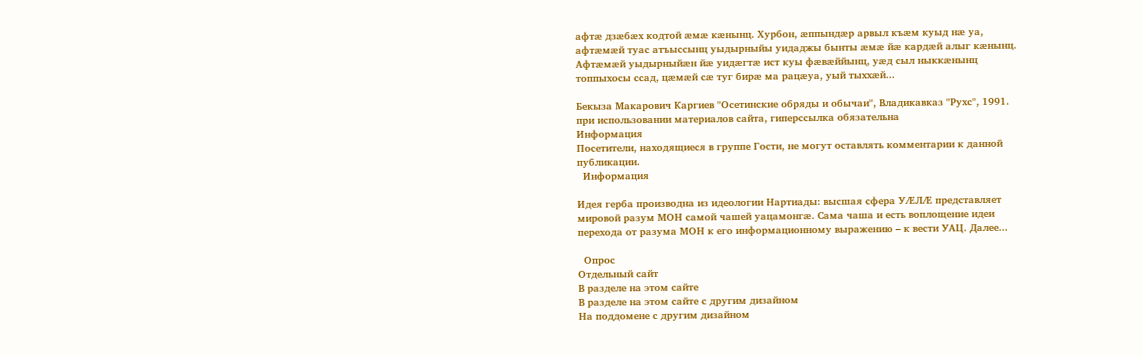афтæ дзæбæх кодтой æмæ кæнынц. Хурбон, æппындæр арвыл къæм куыд нæ уа, афтæмæй туас атъыссынц уыдырныйы уидаджы бынты æмæ йæ кардæй алыг кæнынц. Афтæмæй уыдырныйæн йæ уидæгтæ ист куы фæвæййынц, уæд сыл ныккæнынц топпыхосы ссад, цæмæй сæ туг бирæ ма рацæуа, уый тыххæй...

Бекыза Макарович Каргиев "Осетинские обряды и обычаи", Владикавказ "Рухс", 1991.
при использовании материалов сайта, гиперссылка обязательна
Информация
Посетители, находящиеся в группе Гости, не могут оставлять комментарии к данной публикации.
  Информация

Идея герба производна из идеологии Нартиады: высшая сфера УÆЛÆ представляет мировой разум МОН самой чашей уацамонгæ. Сама чаша и есть воплощение идеи перехода от разума МОН к его информационному выражению – к вести УАЦ. Далее...

  Опрос
Отдельный сайт
В разделе на этом сайте
В разделе на этом сайте с другим дизайном
На поддомене с другим дизайном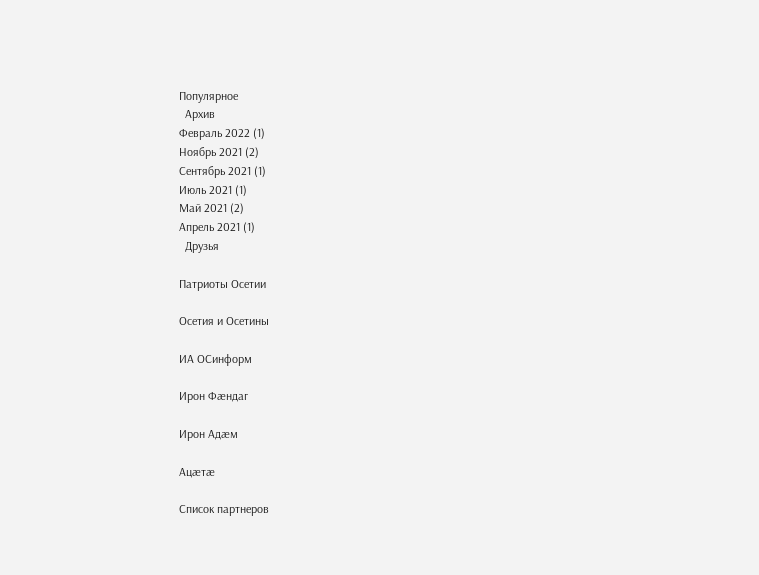Популярное
  Архив
Февраль 2022 (1)
Ноябрь 2021 (2)
Сентябрь 2021 (1)
Июль 2021 (1)
Май 2021 (2)
Апрель 2021 (1)
  Друзья

Патриоты Осетии

Осетия и Осетины

ИА ОСинформ

Ирон Фæндаг

Ирон Адæм

Ацæтæ

Список партнеров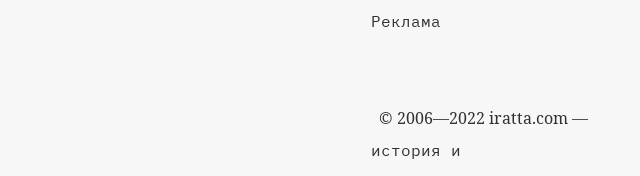Реклама


  © 2006—2022 iratta.com — история и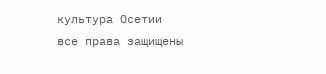культура Осетии
все права защищены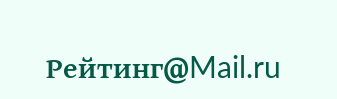Рейтинг@Mail.ru